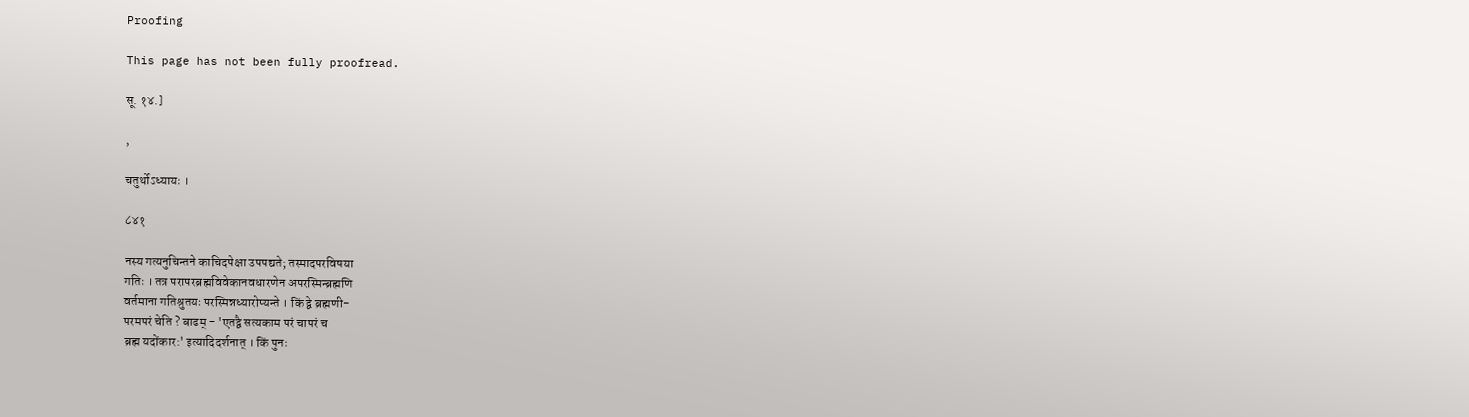Proofing

This page has not been fully proofread.

सू. १४.]

,

चतुर्थोऽध्यायः ।

८४१

नस्य गत्यनुचिन्तने काचिदपेक्षा उपपद्यते; तस्मादपरविषया
गतिः । तत्र परापरब्रह्मविवेकानवधारणेन अपरस्मिन्ब्रह्मणि
वर्तमाना गतिश्रुतयः परस्मिन्नध्यारोप्यन्ते । किं द्वे ब्रह्मणी-
परमपरं चेति ? बाढम् - 'एतद्वै सत्यकाम परं चापरं च
ब्रह्म यदोंकार:' इत्यादिदर्शनात् । किं पुनः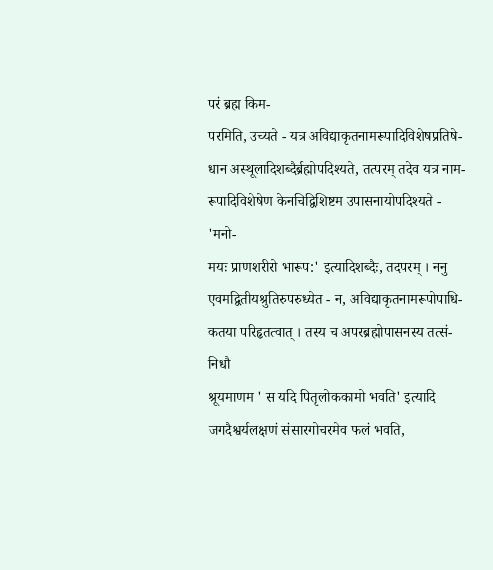परं ब्रह्म किम-
परमिति, उच्यते - यत्र अविद्याकृतनामरूपादिविशेषप्रतिषे-
धान अस्थूलादिशब्दैर्ब्रह्मोपदिश्यते, तत्परम् तदेव यत्र नाम-
रूपादिविशेषेण केनचिद्विशिष्टम उपासनायोपदिश्यते - 'मनो-
मयः प्राणशरीरो भारूप:' इत्यादिशब्दैः, तदपरम् । ननु
एवमद्वितीयश्रुतिरुपरुध्येत - न, अविद्याकृतनामरूपोपाधि-
कतया परिहृतत्वात् । तस्य च अपरब्रह्मोपासनस्य तत्सं-
निधौ
श्रूयमाणम ' स यदि पितृलोककामो भवति' इत्यादि
जगदैश्वर्यलक्षणं संसारगोचरमेव फलं भवति,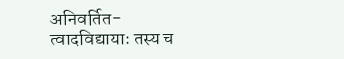अनिवर्तित-
त्वादविद्यायाः तस्य च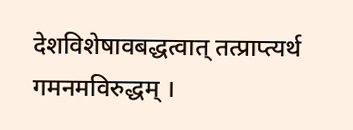देशविशेषावबद्धत्वात् तत्प्राप्त्यर्थ
गमनमविरुद्धम् ।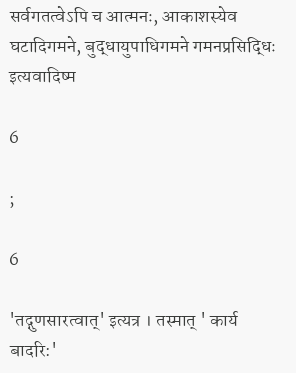सर्वगतत्वेऽपि च आत्मनः, आकाशस्येव
घटादिगमने, बुद्धायुपाधिगमने गमनप्रसिद्धिः इत्यवादिष्म

6

;

6

'तद्गुणसारत्वात्' इत्यत्र । तस्मात् ' कार्य बादरि:'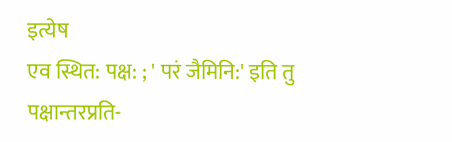इत्येष
एव स्थित: पक्ष: ; ' परं जैमिनि:' इति तु पक्षान्तरप्रति-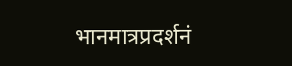भानमात्रप्रदर्शनं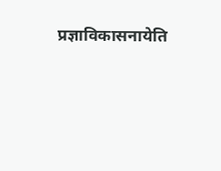प्रज्ञाविकासनायेति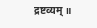द्रष्टव्यम् ॥